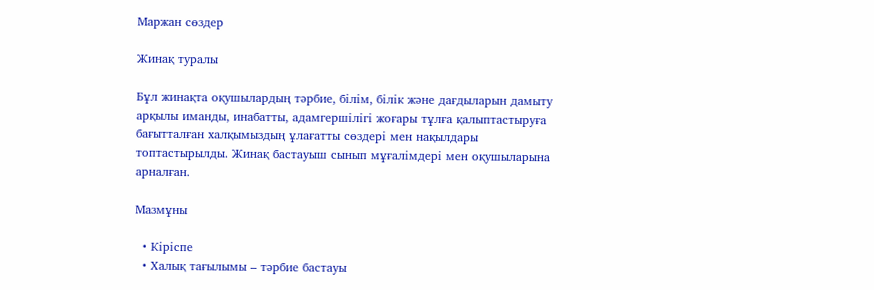Маржан сөздер

Жинақ туралы

Бұл жинақта оқушылардың тәрбие, білім, білік және дағдыларын дамыту арқылы иманды, инабатты, адамгершілігі жоғары тұлға қалыптастыруға бағытталған халқымыздың ұлағатты сөздері мен нақылдары топтастырылды. Жинақ бастауыш сынып мұғалімдері мен оқушыларына арналған.

Мазмұны

  • Кіріспе
  • Халық тағылымы – тәрбие бастауы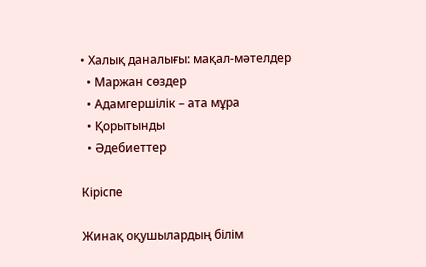• Халық даналығы: мақал-мәтелдер
  • Маржан сөздер
  • Адамгершілік – ата мұра
  • Қорытынды
  • Әдебиеттер

Кіріспе

Жинақ оқушылардың білім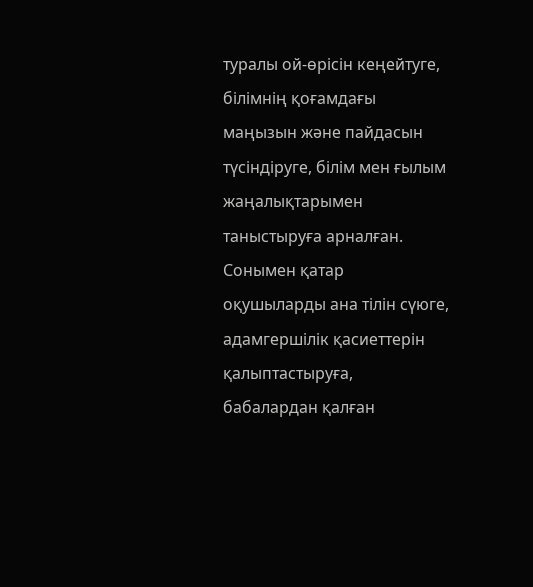туралы ой-өрісін кеңейтуге, білімнің қоғамдағы маңызын және пайдасын түсіндіруге, білім мен ғылым жаңалықтарымен таныстыруға арналған. Сонымен қатар оқушыларды ана тілін сүюге, адамгершілік қасиеттерін қалыптастыруға, бабалардан қалған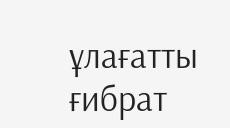ұлағатты ғибрат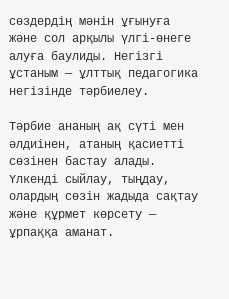сөздердің мәнін ұғынуға және сол арқылы үлгі-өнеге алуға баулиды. Негізгі ұстаным — ұлттық педагогика негізінде тәрбиелеу.

Тәрбие ананың ақ сүті мен әлдиінен, атаның қасиетті сөзінен бастау алады. Үлкенді сыйлау, тыңдау, олардың сөзін жадыда сақтау және құрмет көрсету — ұрпаққа аманат.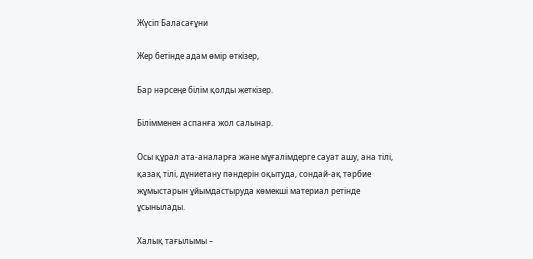Жүсіп Баласағұни

Жер бетінде адам өмір өткізер,

Бар нәрсеңе білім қолды жеткізер.

Білімменен аспанға жол салынар.

Осы құрал ата-аналарға және мұғалімдерге сауат ашу, ана тілі, қазақ тілі, дүниетану пәндерін оқытуда, сондай-ақ тәрбие жұмыстарын ұйымдастыруда көмекші материал ретінде ұсынылады.

Халық тағылымы –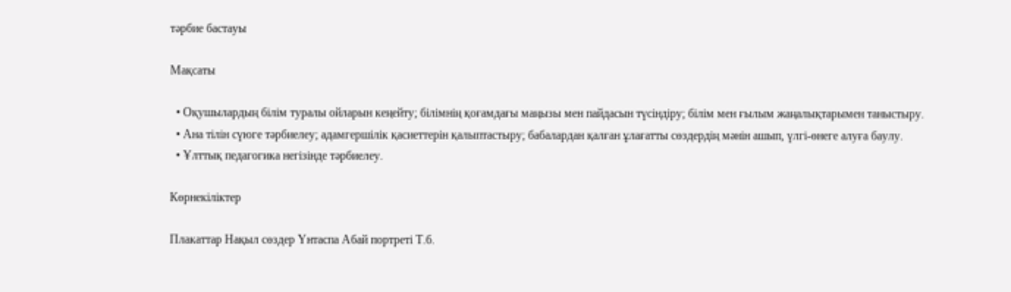тәрбие бастауы

Мақсаты

  • Оқушылардың білім туралы ойларын кеңейту; білімнің қоғамдағы маңызы мен пайдасын түсіндіру; білім мен ғылым жаңалықтарымен таныстыру.
  • Ана тілін сүюге тәрбиелеу; адамгершілік қасиеттерін қалыптастыру; бабалардан қалған ұлағатты сөздердің мәнін ашып, үлгі-өнеге алуға баулу.
  • Ұлттық педагогика негізінде тәрбиелеу.

Көрнекіліктер

Плакаттар Нақыл сөздер Үнтаспа Абай портреті Т.б.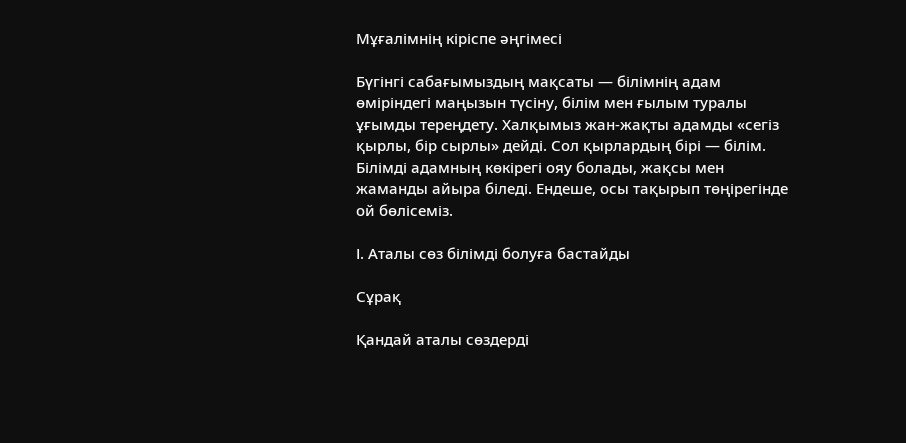Мұғалімнің кіріспе әңгімесі

Бүгінгі сабағымыздың мақсаты — білімнің адам өміріндегі маңызын түсіну, білім мен ғылым туралы ұғымды тереңдету. Халқымыз жан-жақты адамды «сегіз қырлы, бір сырлы» дейді. Сол қырлардың бірі — білім. Білімді адамның көкірегі ояу болады, жақсы мен жаманды айыра біледі. Ендеше, осы тақырып төңірегінде ой бөлісеміз.

І. Аталы сөз білімді болуға бастайды

Сұрақ

Қандай аталы сөздерді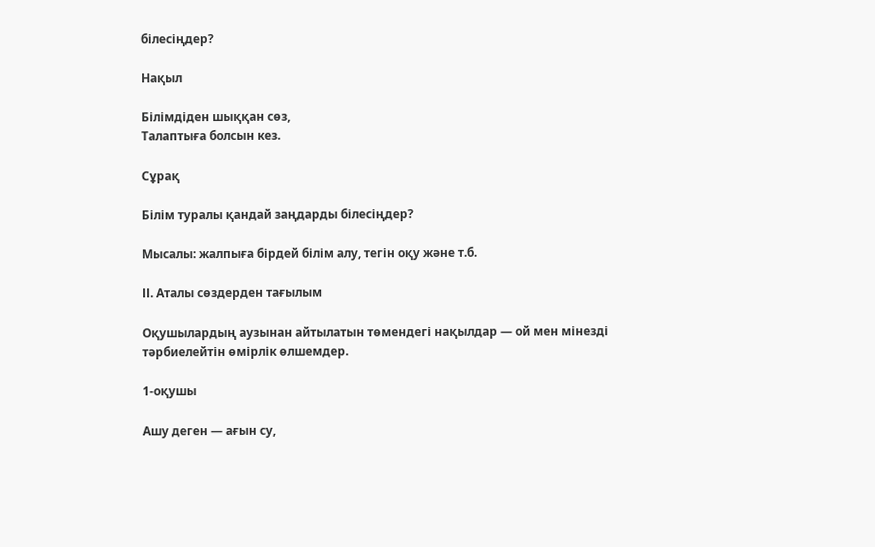білесіңдер?

Нақыл

Білімдіден шыққан сөз,
Талаптыға болсын кез.

Сұрақ

Білім туралы қандай заңдарды білесіңдер?

Мысалы: жалпыға бірдей білім алу, тегін оқу және т.б.

ІІ. Аталы сөздерден тағылым

Оқушылардың аузынан айтылатын төмендегі нақылдар — ой мен мінезді тәрбиелейтін өмірлік өлшемдер.

1-оқушы

Ашу деген — ағын су,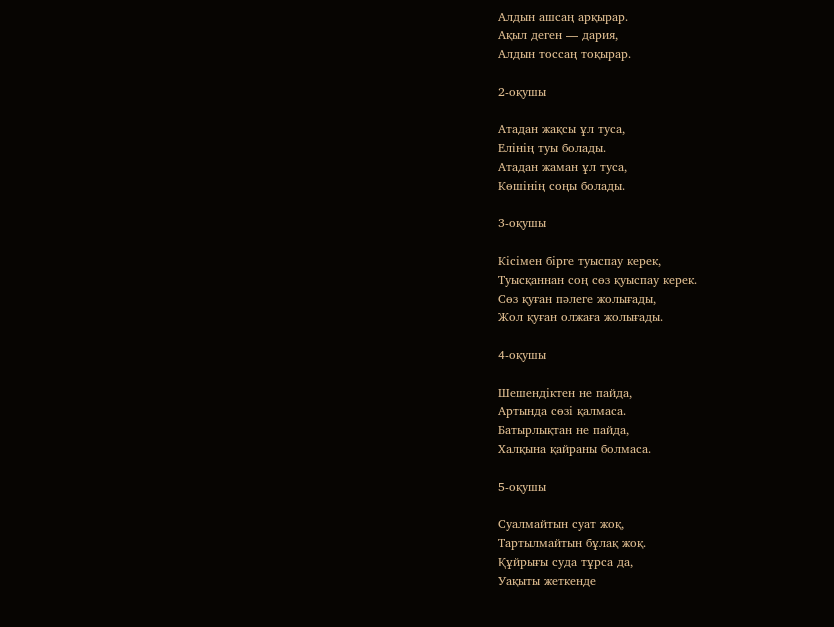Алдын ашсаң арқырар.
Ақыл деген — дария,
Алдын тоссаң тоқырар.

2-оқушы

Атадан жақсы ұл туса,
Елінің туы болады.
Атадан жаман ұл туса,
Көшінің соңы болады.

3-оқушы

Кісімен бірге туыспау керек,
Туысқаннан соң сөз қуыспау керек.
Сөз қуған пәлеге жолығады,
Жол қуған олжаға жолығады.

4-оқушы

Шешендіктен не пайда,
Артында сөзі қалмаса.
Батырлықтан не пайда,
Халқына қайраны болмаса.

5-оқушы

Суалмайтын суат жоқ,
Тартылмайтын бұлақ жоқ.
Құйрығы суда тұрса да,
Уақыты жеткенде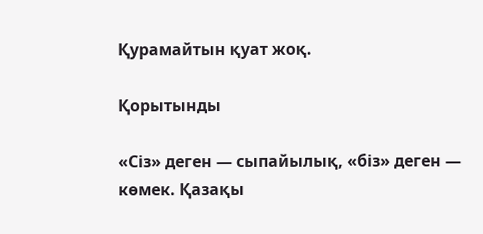Қурамайтын қуат жоқ.

Қорытынды

«Сіз» деген — сыпайылық, «біз» деген — көмек. Қазақы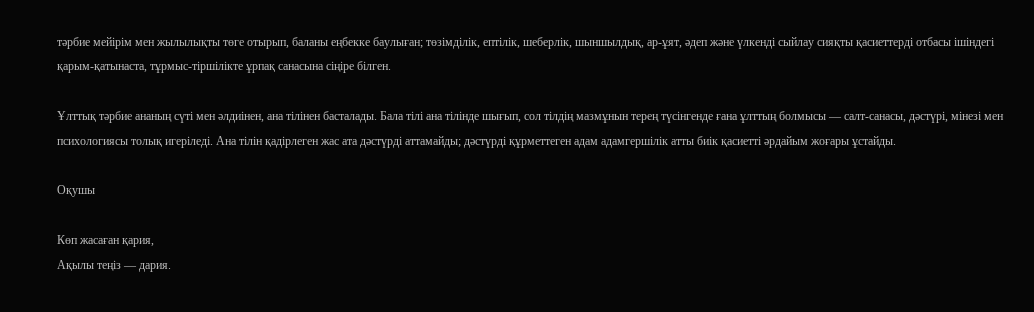тәрбие мейірім мен жылылықты төге отырып, баланы еңбекке баулыған; төзімділік, ептілік, шеберлік, шыншылдық, ар-ұят, әдеп және үлкенді сыйлау сияқты қасиеттерді отбасы ішіндегі қарым-қатынаста, тұрмыс-тіршілікте ұрпақ санасына сіңіре білген.

Ұлттық тәрбие ананың сүті мен әлдиінен, ана тілінен басталады. Бала тілі ана тілінде шығып, сол тілдің мазмұнын терең түсінгенде ғана ұлттың болмысы — салт-санасы, дәстүрі, мінезі мен психологиясы толық игеріледі. Ана тілін қадірлеген жас ата дәстүрді аттамайды; дәстүрді құрметтеген адам адамгершілік атты биік қасиетті әрдайым жоғары ұстайды.

Оқушы

Көп жасаған қария,
Ақылы теңіз — дария.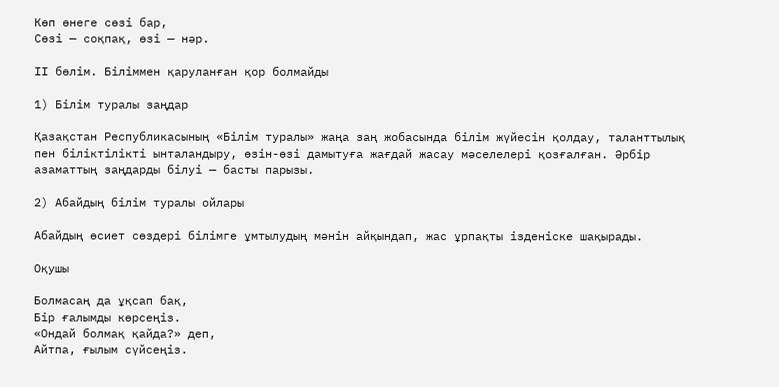Көп өнеге сөзі бар,
Сөзі — соқпақ, өзі — нәр.

ІІ бөлім. Біліммен қаруланған қор болмайды

1) Білім туралы заңдар

Қазақстан Республикасының «Білім туралы» жаңа заң жобасында білім жүйесін қолдау, таланттылық пен біліктілікті ынталандыру, өзін-өзі дамытуға жағдай жасау мәселелері қозғалған. Әрбір азаматтың заңдарды білуі — басты парызы.

2) Абайдың білім туралы ойлары

Абайдың өсиет сөздері білімге ұмтылудың мәнін айқындап, жас ұрпақты ізденіске шақырады.

Оқушы

Болмасаң да ұқсап бақ,
Бір ғалымды көрсеңіз.
«Ондай болмақ қайда?» деп,
Айтпа, ғылым сүйсеңіз.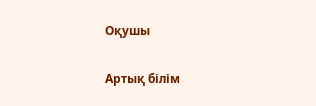Оқушы

Артық білім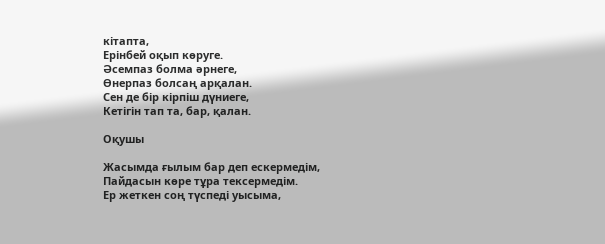кітапта,
Ерінбей оқып көруге.
Әсемпаз болма әрнеге,
Өнерпаз болсаң арқалан.
Сен де бір кірпіш дүниеге,
Кетігін тап та, бар, қалан.

Оқушы

Жасымда ғылым бар деп ескермедім,
Пайдасын көре тұра тексермедім.
Ер жеткен соң түспеді уысыма,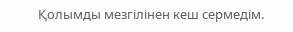Қолымды мезгілінен кеш сермедім.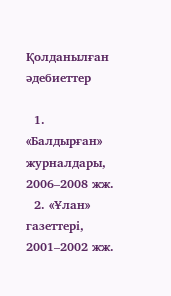Қолданылған әдебиеттер

  1. «Балдырған» журналдары, 2006–2008 жж.
  2. «Ұлан» газеттері, 2001–2002 жж.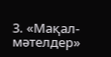3. «Мақал-мәтелдер»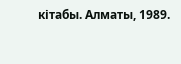кітабы. Алматы, 1989.